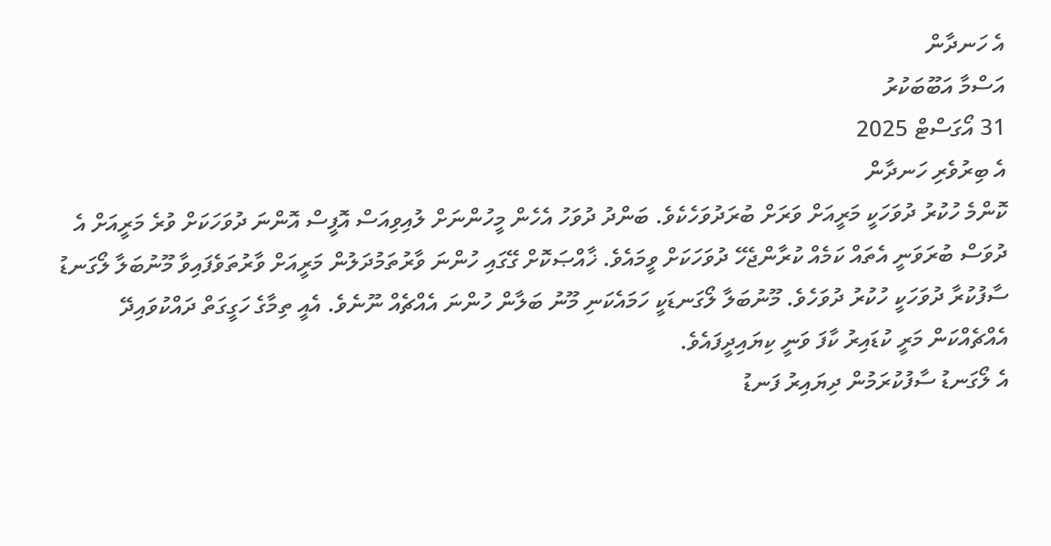އެ ހަނދާން
އަސްމާ އަބޫބަކުރު
31 އޯގަސްޓް 2025
އެ ބިރުވެރި ހަނދާން
ކޮންމެ ހުކުރު ދުވަހަކީ މަރީއަށް ވަރަށް ބުރަދުވަހެކެވެ. ބަންދު ދުވަހު އެހެން މީހުންނަށް ލުއިވިއަސް އޮފީސް އޮންނަ ދުވަހަކަށް ވުރެ މަރީއަށް އެ ދުވަސް ބުރަވަނީ އެތައް ކަމެއް ކުރާންޖެހޭ ދުވަހަކަށް ވީމައެވެ. ޚާއްޞަކޮށް ގޭގައި ހުންނަ ވާރުތަމުދަލުން މަރީއަށް ވާރުތަވެފައިވާ މޫނުބަލާ ލޯގަނޑު ސާފުކުރާ ދުވަހަކީ ހުކުރު ދުވަހެވެ. މޫނުބަލާ ލޯގަނޑަކީ ހަމައެކަނި މޫނު ބަލާން ހުންނަ އެއްޗެއް ނޫނެވެ. އެއީ ތިމާގެ ހަގީގަތް ދައްކުވައިދޭ އެއްޗެއްކަން މަރީ ކުޑައިރު ކާފަ ވަނީ ކިޔައިދީފައެވެ.
އެ ލޯގަނޑު ސާފުކުރަމުން ދިޔައިރު ފަނޑު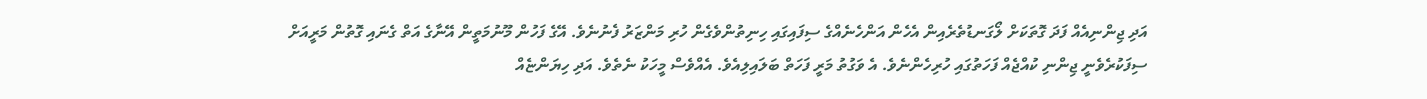އަދި ޖިންނިއެއް ފަދަ ގޮތަކަށް ލޯގަނޑުތެރެއިން އެހެން އަންހެނެއްގެ ސިފައިގައި ހިނިތުންވެގެން ހުރި މަންޒަރު ފެނުނެވެ. އޭގެ ފަހުން މޫނުމަތީން އޭނާގެ އަތް ގެނައި ގޮތުން މަރީއަށް ސިފަކުރެވެނީ ޖިންނި ކުއްޖެއް ފަހަތުގައި ހުރިހެންނެވެ. އެ ވަގުތު މަރީ ފަހަތް ބަލައިލިއެވެ. އެއްވެސް މީހަކު ނެތެވެ. އަދި ހިޔަންޏެއް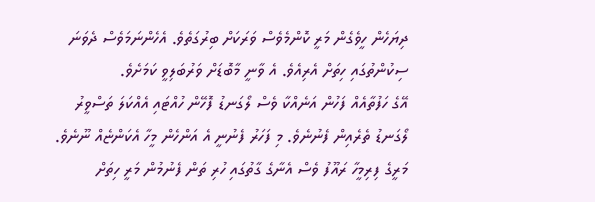ދިޔަހެން ހީވެގެން މަރީ ކޮންމެވެސް ވަރަކަށް ބިރުގަތެވެ. އެހެންނަމަވެސް ދެވަނަ ސިކުންތުގައި ހިތަށް އެރިއެވެ. އެ ވާނީ މާބޮޑަށް ވަރުބަލިވީ ކަމަށެވެ.
އޭގެ ހަފުތާއެއް ފަހުން އަނެއްކާ ވެސް ލޯގަނޑު ފޮހޭން ހުއްޓައި އެއްކަލަ ތަސްވީރު ލޯގަނޑު ތެރެއިން ފެނުނެވެ. މި ފަހަރު ފެނުނީ އެ އަންހެން މީހާ އެކަންޏެއް ނޫނެވެ. މަރީގެ ފިރިމީހާ ރައޫފު ވެސް އެނާގެ ގާތުގައި ހުރި ތަން ފެނުމުން މަރީ ހިތަށް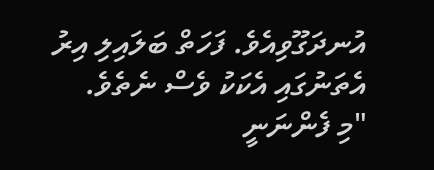އުނދަގޫވިއެވެ. ފަހަތް ބަލައިލި އިރު އެތަނުގައި އެކަކު ވެސް ނެތެވެ.
"މި ފެންނަނީ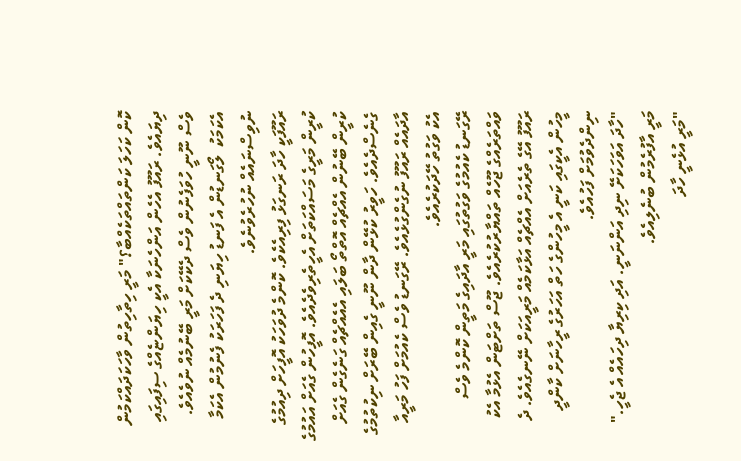ކޮން ކަހަލަ ކަންތައްތަކެއްބާ؟" މަރީ ހިތާހިތުން ވާހަކަދައްކަމުން ދިޔައެވެ. ރައޫފު އެހެން އަންހެނަކާ އެކީ ހިޔަންޏެއްގެ ސިފައިގައި ވެސް ނޫނީ ހުވަފެނުން ވެސް ދެކޭކަށް މަރީ ބޭނުމެއް ނުވެއެވެ. އެކަމަކު  ލޯގަނޑުން އެ ފަނޑު ހިޔަނި ދެ ފަހަރަކު ފެނުމުން އެކަމާ ނުވިސްނައެއް ނުހުރެވުނެވެ.
ރައޫފަކީ ހާދަ ރަނގަޅު ފިރިއެކެވެ. ކޮންމެ ދުވަހަކު އޮފީހަށް ދިއުމުގެ ކުރީން މަރީގެ މަސައްކަތަށް އެހީތެރިވެދެއެވެ. އޮފީހުން ގެއަށް އައުމުގެ ކުރީން ބޭނުން އެއްޗެއް އޮތްތޯ ބަލައި އެއެއްޗެއް ގަނެގެން ގެއަށް ގެނެސްދެއެވެ. ހަވީރު ކުޅޭން ދާން ނޫނީ ގެއިން ބޭރަށް ނިކުތުމުގެ އާދައެއް ރައޫފު ނުގެންގުޅެއެވެ. ރޭގަނޑު ވެސް ކެއުމަށް ފަހު މަރީއާ އެކު ވަގުތު ހޭދަކުރެއެވެ.
ރޭގަނޑު ކެއުމުގެ ވަގުތުގައި މަރީ އާދައިގެ މަތީން ކޮންމެ ވެސް ވައްތަރެއްގެ ޖޫހެއް ތައްޔާރުކުރެއެވެ. ޖޫސް ތަށްޓަން އެޅުމާ އެކު ރައޫފު އޭގެ ތެރެއަށް އެއްޗެއް އަޅާކަމެއް މަރީއަކަށް ނޭނގެއެވެ. ދެ މީހުން އެކީގައި ކަނީ އެ މީހުންގެ ހަތް އަހަރުގެ ރީހާނަށް ކާންދީ ނިންދެވުމަށް ފަހުއެވެ.
"ހާދަ އަވަހަކަށޭ ނިދި އަންނަނީ. އަދި ކިރިޔާ ދިހައެއް އެ ޖެހީ." މަރީ އާފުރެމުން ބުނެލިއެވެ.
"މަރީ އުޅެނީ ހާދަ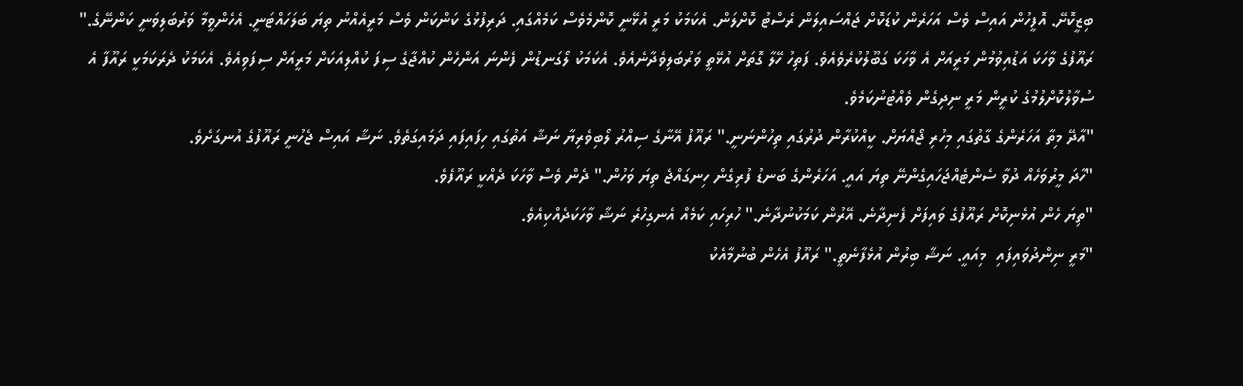ބިޒީކޮށޭ. އޮފީހުން އައިސް ވެސް އަހަރެން ކުޑަކޮށް ޖައްސައިލަން ރެސްޓު ކޮށްލަން. އެކަމަކު މަރީ އުޅޭނީ ކޮންމެވެސް ކަމެއްގައި. ދަރިފުޅުގެ ކަންކަން ވެސް މަރީއެއްނު ތިޔަ ބަލަހައްޓަނީ. އެހެންވީމާ ވަރުބަލިވަނީ ކަންނޭގެ." ރައޫފުގެ ވާހަކަ އަޑުއިވުމުން މަރީއަށް އެ ވާހަކަ ގަބޫލުކުރެވެއެވެ. ފަތިހު ހޭލާ ގޮތަށް އުޅޭތީ ވަރުބަލިވެދާނެއެވެ. އެކަމަކު ލޯގަނޑުން ފެންނަ އަންހެން ކުއްޖާގެ ސިފަ ކުއްލިއަކަށް މަރީއަށް ސިފަވިއެވެ. އެކަމަކު ދެރަކަމަކީ ރައޫފާ އެ ސުވާލުކޮށްލުމުގެ ކުރީން މަރީ ނިދިގެން ވެއްޓުނުކަމެވެ.
"އާދޭ މިތާ އަހަރެންގެ ގާތުގައި މިހުރި ޖޯއްޔަށް. ކީއްކުރާން ދުރުގައި ތިހުންނަނީ." ރައޫފު އޭނާގެ ސިއްރު ލޯބިވެރިޔާ ނަޝާ އަތުގައި ހިފައިފައި ދަމައިގަތެވެ. ނަޝާ އައިސް ޖެހުނީ ރައޫފުގެ އުނގަށެވެ.
"ހާދަ މީރުވަހެއް ދުވާ ސެންޓެއްޖަހައިގެންނޭ ތިޔަ އައީ. އަހަރެންގެ ބަނޑު ފުރިގެން ހިނގައްޖެ ތިޔަ ވަހުން." ދެން ވެސް ވާހަކަ ދެއްކީ ރައޫފެވެ.
"ތިޔަ ހެން އުޅެނިކޮށް ރައޫފުގެ ވައިފަށް ފެނިދާނެ. އޭރުން ކަމަކުނުދާނެ." ހުރިހައި ކަމެއް އެނގިހުރެ ނަޝާ ވާހަކަދެއްކިއެވެ.
"މަރީ ނިންދުވައިފައި  މިއައީ. ނަޝާ ބިރުން އުޅެފާނެތީ." ރައޫފު އެހެން ބުނުމާއެކު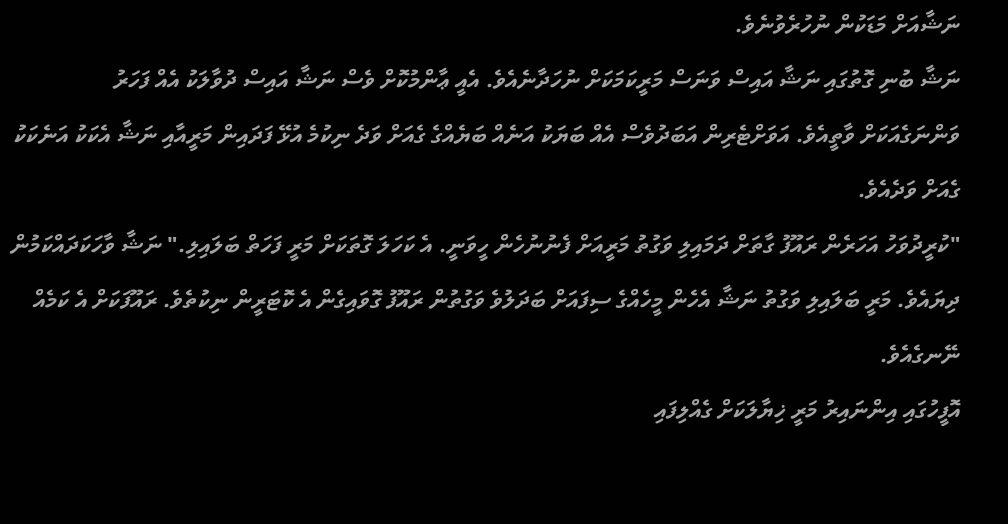ނަޝާއަށް މަޑަކުން ނުހުރެވުނެވެ.
ނަޝާ ބުނި ގޮތުގައި ނަޝާ އައިސް ވަނަސް މަރީކަމަކަށް ނުހަދާނެއެވެ. އެއީ ޢާންމުކޮށް ވެސް ނަޝާ އައިސް ދުވާލަކު އެއް ފަހަރު ވަންނަގެއަކަށް ވާތީއެވެ. އަވަށްޓެރިން އަބަދުވެސް އެއް ބަޔަކު އަނެއް ބަޔެއްގެ ގެއަށް ވަދެ ނިކުމެ އުޅޭ ފަދައިން މަރީއާއި ނަޝާ އެކަކު އަނެކަކު ގެއަށް ވަދެއެވެ.
"ކުރީދުވަހު އަހަރެން ރައޫފު ގާތަށް ދަމައިލި ވަގުތު މަރީއަށް ފެނުނުހެން ހީވަނީ. އެ ކަހަލަ ގޮތަކަށް މަރީ ފަހަތް ބަލައިލި." ނަޝާ ވާހަކަދައްކަމުން ދިޔައެވެ. މަރީ ބަލައިލި ވަގުތު ނަޝާ އެހެން މީހެއްގެ ސިފައަށް ބަދަލުވެ ވަގުތުން ރައޫފު ގޮވައިގެން އެ ކޮޓަރީން ނިކުތެވެ. ރައޫފަކަށް އެ ކަމެއް ނޭނގެއެވެ.
އޮފީހުގައި އިންނައިރު މަރީ ޚިޔާލަކަށް ގެއްލިފައި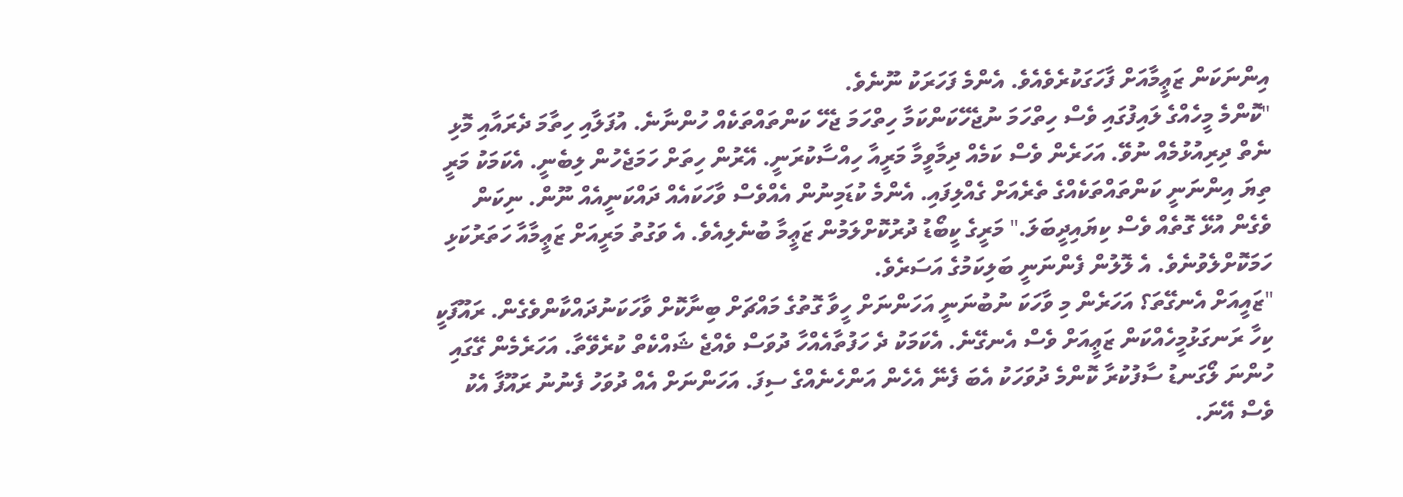އިންނަކަން ޒަޢީމާއަށް ފާހަގަކުރެވެއެވެ. އެންމެ ފަހަރަކު ނޫނެވެ.
"ކޮންމެ މީހެއްގެ ލައިފުގައި ވެސް ހިތްހަމަ ނުޖެހޭކަންކަމާ ހިތްހަމަ ޖެހޭ ކަންތައްތަކެއް ހުންނާނެ. އުފަލާއި ހިތާމަ ދެރައާއި މޮޅި ނެތް ދިރިއުޅުމެއް ނުވޭ. އަހަރެން ވެސް ކަމެއް ދިމާވީމާ މަރީއާ ހިއްސާކުރަނީ. އޭރުން ހިތަށް ހަމަޖެހުން ލިބެނީ. އެކަމަކު މަރީ ތިޔަ އިންނަނީ ކަންތައްތަކެއްގެ ތެރެއަށް ގެއްލިފައި. އެންމެ ކުޑަމިނުން އެއްވެސް ވާހަކައެއް ދައްކަނީއެއް ނޫން. ނިކަން ވެގެން އުޅޭ ގޮތެއް ވެސް ކިޔައިދީބަލަ." މަރީގެ ކީބޯޑު ދުރުކޮށްލަމުން ޒަޢީމާ ބުނެލިއެވެ. އެ ވަގުތު މަރީއަށް ޒަޢީމާއާ ހަތަރުކަޅި ހަމަކޮށްލެވުނެވެ. އެ ލޮލުން ފެންނަނީ ބަލިކަމުގެ އަސަރެވެ.
"ޒައީއަށް އެނގޭތަ؟ އަހަރެން މި ވާހަކަ ނުބުނަނީ އަހަންނަށް ހީވާ ގޮތުގެ މައްޗަށް ބިނާކޮށް ވާހަކަނުދައްކާންވެގެން. ރައޫފަކީ ކިހާ ރަނގަޅުމީހެއްކަން ޒަޢީއަށް ވެސް އެނގޭނެ. އެކަމަކު ދެ ހަފުތާއެއްހާ ދުވަސް ވެއްޖެ ޝައްކެތް ކުރެވޭތާ. އަހަރެމެން ގޭގައި ހުންނަ ލޯގަނޑު ސާފުކުރާ ކޮންމެ ދުވަހަކު އެބަ ފެނޭ އެހެން އަންހެނެއްގެ ސިފަ. އަހަންނަށް އެއް ދުވަހު ފެނުނު ރައޫފާ އެކު ވެސް އޭނަ.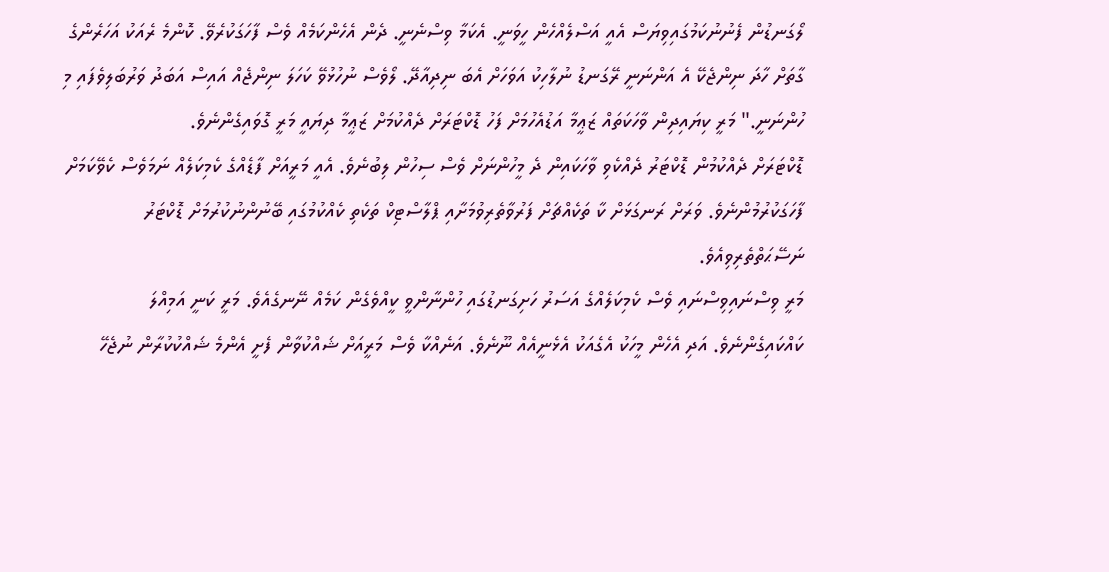ލޯގަނޑުން ފެނުނުކަމުގައިވިޔަސް އެއީ އަސްލެއްހެން ހީވަނީ. އެކަމާ ވިސްނެނީ. ދެން އެހެންކަމެއް ވެސް ފާހަގަކުރެވޭ. ކޮންމެ ރެއަކު އަހަރެންގެ ގާތަށް ހާދަ ނިންޖެކޭ އެ އަންނަނީ ރޭގަނޑު ނުލާހިކު އަވަހަށް އެބަ ނިދިއާދޭ. ލޯވެސް ނުހުޅުވޭ ކަހަލަ ނިންޖެއް އައިސް އަބަދު ވަރުބަލިވެފައި މި ހުންނަނީ." މަރީ ކިޔައިދިން ވާހަކަތައް ޒަޢީމާ އަޑުއެހުމަށް ފަހު ޑޮކްޓަރަށް ދެއްކުމަށް ޒަޢީމާ ދިޔައީ މަރީ ގޮވައިގެންނެވެ.
ޑޮކްޓަރަށް ދެއްކުމުން ޑޮކްޓަރު ދެއްކެވި ވާހަކައިން ދެ މީހުންނަށް ވެސް ސިހުން ލިބުނެވެ. އެއީ މަރީއަށް ފާޑެއްގެ ކެމިކަލެއް ނަމަވެސް ކެވޭކަމަށް ފާހަގަކުރުމުންނެވެ. ވަރަށް ރަނގަޅަށް ކާ ތަކެއްޗަށް ފަރުވާތެރިވުމަށާއި ޕްލާސްޓިކް ތަކެތި ކެއްކުމުގައި ބޭނުންނުކުރުމަށް ޑޮކްޓަރު ނަސޭޙަތްތެރިވިއެވެ.
މަރީ ވިސްނައިވިސްނައި ވެސް ކެމިކަލެއްގެ އަސަރު ހަށިގަނޑުގައި ހުންނާންވީ ކީއްވެގެން ކަމެއް ނޭނގެއެވެ. މަރީ ކަނީ އަމިއްލަ ކައްކައިގެންނެވެ. އަދި އެހެން މީހަކު އެގެއަކު އެޅެނީއެއް ނޫނެވެ. އަނެއްކާ ވެސް މަރީއަށް ޝައްކުވާން ފެށީ އެންމެ ޝައްކުކުރާން ނުޖެހޭ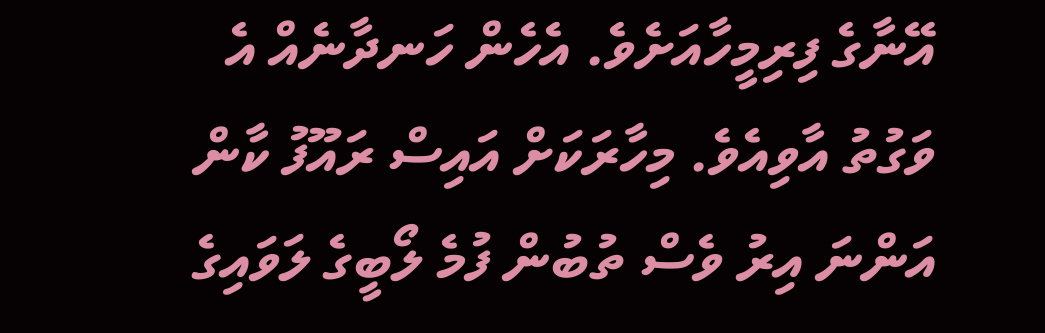އޭނާގެ ފިރިމީހާއަށެވެ. އެހެން ހަނދާނެއް އެ ވަގުތު އާވިއެވެ. މިހާރަކަށް އައިސް ރައޫފު ކާން އަންނަ އިރު ވެސް ތުބުން ފުމެ ލޯބީގެ ލަވައިގެ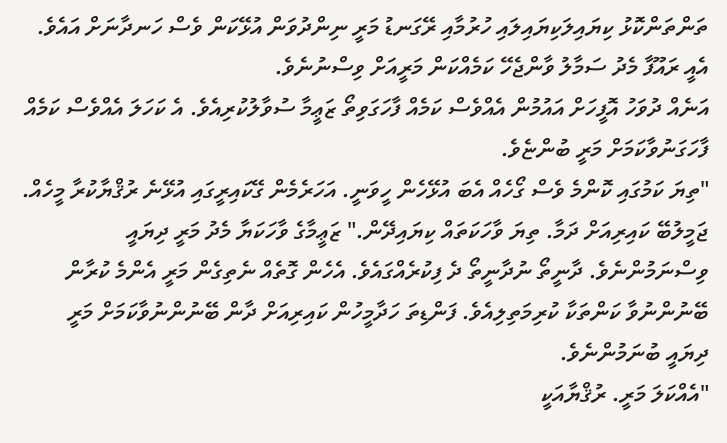ތަންތަންކޮޅު ކިޔައިލަކިޔައިލައި ހުރުމާއި ރޭގަނޑު މަރީ ނިންދުވަން އުޅޭކަން ވެސް ހަނދާނަށް އައެވެ. އެއީ ރައޫފާ މެދު ސަމާލު ވާންޖެހޭ ކަމެއްކަން މަރީއަށް ވިސްނުނެވެ.
އަނެއް ދުވަހު އޮފީހަށް އައުމުން އެއްވެސް ކަމެއް ފާހަގަވިތޯ ޒަޢީމާ ސުވާލުކުރިއެވެ. އެ ކަހަލަ އެއްވެސް ކަމެއް ފާހަގަނުވާކަމަށް މަރީ ބުންޏެވެ.
"ތިޔަ ކަމުގައި ކޮންމެ ވެސް ގޯހެއް އެބަ އުޅޭހެން ހީވަނީ. އަހަރެމެން ގޭކައިރީގައި އުޅޭނެ ރުޤްޔާކުރާ މީހެއް. ޖަމީލުބޭ ކައިރިއަށް ދަމާ. ތިޔަ ވާހަކަތައް ކިޔައިދޭން." ޒަޢީމާގެ ވާހަކަޔާ މެދު މަރީ ދިޔައީ ވިސްނަމުންނެވެ. ދާނީތޯ ނުދާނީތޯ ދެ ފިކުރެއްގައެވެ. އެހެން ގޮތެއް ނެތިގެން މަރީ އެންމެ ކުރާން ބޭނުންނުވާ ކަންތަކާ ކުރިމަތިލިއެވެ. ފަންޑިތަ ހަދާމީހުން ކައިރިއަށް ދާން ބޭނުންނުވާކަމަށް މަރީ ދިޔައީ ބުނަމުންނެވެ.
"އެއްކަލަ މަރީ. ރުޤްޔާއަކީ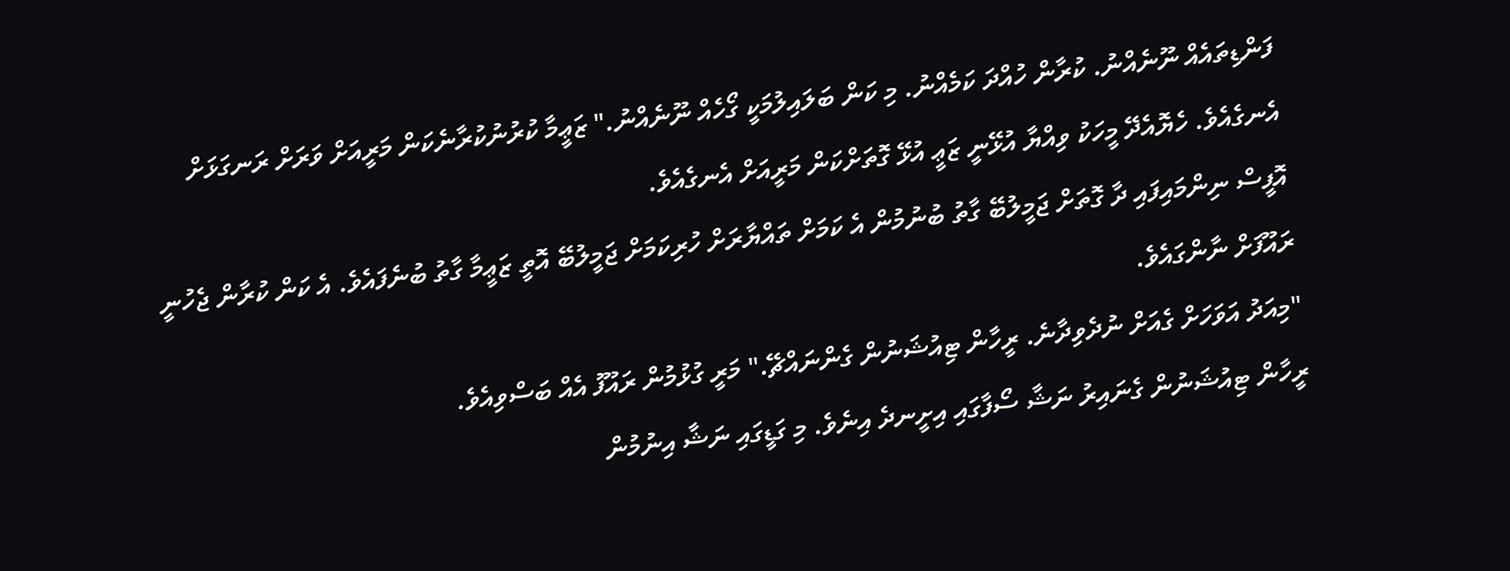ފަންޑިތައެއް ނޫނެއްނު. ކުރާން ހުއްދަ ކަމެއްނު. މި ކަން ބަލައިލުމަކީ ގޯހެއް ނޫނެއްނު." ޒަޢީމާ ކުރުނުކުރާނެކަން މަރީއަށް ވަރަށް ރަނގަޅަށް އެނގެއެވެ. ހެޔޮއެދޭ މީހަކު ވިއްޔާ އުޅޭނީ ޒަޢީ އުޅޭ ގޮތަށްކަން މަރީއަށް އެނގެއެވެ.
އޮފީސް ނިންމައިފައި ދާ ގޮތަށް ޖަމީލުބޭ ގާތު ބުނުމުން އެ ކަމަށް ތައްޔާރަށް ހުރިކަމަށް ޖަމީލުބޭ އޮތީ ޒަޢީމާ ގާތު ބުނެފައެވެ. އެ ކަން ކުރާން ޖެހުނީ ރައޫފަށް ނާންގައެވެ.
"މިއަދު އަވަހަށް ގެއަށް ނުދެވިދާނެ. ރީހާން ޓިއުޝަނުން ގެންނައްޗޭ." މަރީ ގުޅުމުން ރައޫފު އެއް ބަސްވިއެވެ.
ރީހާން ޓިއުޝަނުން ގެނައިރު ނަޝާ ސޯފާގައި އިށީނދެ އިނެވެ. މި ގަޑީގައި ނަޝާ އިނުމުން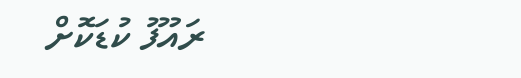ރައޫފު ކުޑަކޮށް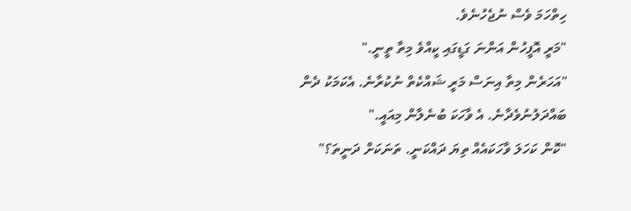ހިތްހަމަ ވެސް ނުޖެހުނެވެ.
"މަރީ އޮފީހުން އަންނަ ގަޑީގައި ކީއްވެ މިތާ ތީނީ."
"އަހަރެން މިތާ އިނަސް މަރީ ޝައްކެތް ނުކުރާނެ. އެކަމަކު ދެން ބައްދަލުނުވެދާނެ. އެ ވާހަކަ ބުނެލާން މިއައީ."
"ކޮން ކަހަލަ ވާހަކައެއް ތިޔަ ދައްކަނީ. ތަނަކަށް ދަނީތަ؟"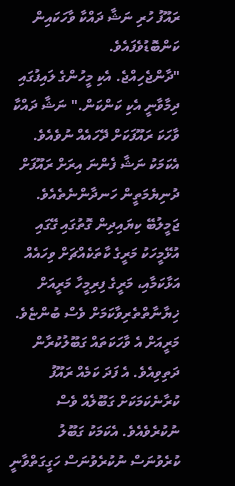ރައޫފު ހުރި ނަޝާ ދައްކާ ވާހަކައިން ކަންބޮޑުވެފައެވެ.
"ދާންޖެހިއްޖެ. އެކި މީހުންގެ ލައިފުގައި ދިމާވާނީ އެކި ކަންކަން." ނަޝާ ދައްކާ ވާހަކަ ރައޫފަކަށް ދޭހައެއް ނުވެއެވެ. އެކަމަކު ނަޝާ ފެންނަ އިރަށް ރައޫފަށް ދުނިޔެމަތީން ހަނދާންނެތެއެވެ.
ޖަމީލުބޭ ކިޔައިދިން ގޮތުގައި ގޭގައި އުޅޭމީހަކު މަރީގެ ކާތަކެއްޗަށް ވިހައެއް އަޅާކަމާއި، މަރީގެ ފިރިމީހާ މަރީއަށް ޚިޔާނާތްތެރިވާކަމަށް ވެސް ބުންޏެވެ. މަރީއަށް އެ ވާހަކަތައް ގަބޫލުކުރާން ދަތިވިއެވެ. އެ ފަދަ ކަމެއް ރައޫފު ކުރާނެކަމަކަށް ގަބޫލެއް ވެސް ނުކުރެވެއެވެ. އެކަމަކު ގަބޫލު ކުރެވުނަސް ނުކުރެވުނަސް ހަގީގަތްވާނީ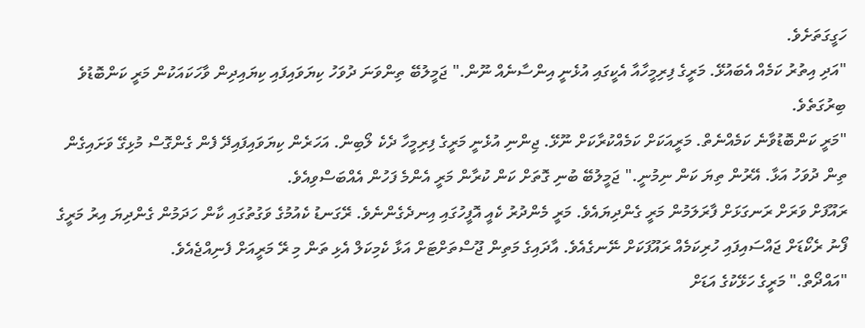ހަގީގަތަށެވެ.
"އަދި އިތުރު ކަމެއް އެބައުޅޭ. މަރީގެ ފިރިމީހާއާ އެކީގައި އުޅެނީ އިންސާނެއް ނޫން." ޖަމީލުބޭ ތިންވަނަ ދުވަހު ކިޔަވައިފައި ކިޔައިދިން ވާހަކައަކުން މަރީ ކަންބޮޑުވެ ބިރުގަތެވެ.
"މަރީ ކަންބޮޑުވާނެ ކަމެއްނެތް. މަރީއަކަށް ކަމެއްކުރާކަށް ނޫޅޭ. ޖިންނި އުޅެނީ މަރީގެ ފިރިމީހާ ދެކެ ލޯބިން. އަހަރެން ކިޔަވައިފައިދޭ ފެން ގެންގޮސް މުޅިގޭ ވަށައިގެން ތިން ދުވަހު އަޅާ. އޭރުން ތިޔަ ކަން ނިމުނީ." ޖަމީލުބޭ ބުނި ގޮތަށް ކަން ކުރާން މަރީ އެންމެ ފަހުން އެއްބަސްވިއެވެ.
ރައޫފަށް ވަރަށް ރަނގަޅަށް ފާރަލަމުން މަރީ ގެންދިޔައެވެ. މަރީ މެންދުރު ކެއީ އޮފީހުގައި އިނދެގެންނެވެ. ރޭގަނޑު ކެއުމުގެ ވަގުތުގައި ކާން ހަދަމުން ގެންދިޔަ އިރު މަރީގެ ފޯނު ރެކޯޑަށް ޖައްސައިފައި ހުރިކަމެއް ރައޫފަކަށް ނޭނގެއެވެ. އާދައިގެ މަތިން ޖޫސްތަށްޓަށް އަޅާ ކެމިކަލް އެޅި ތަން މި ރޭ މަރީއަށް ފެނިއްޖެއެވެ.
"އައްދޯތް." މަރީގެ ހަޅޭކުގެ އަޑަށް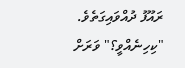ރައޫފު ދުއްވައިގަތެވެ.
"ކިހިނެއްވީ؟" ވަރަށް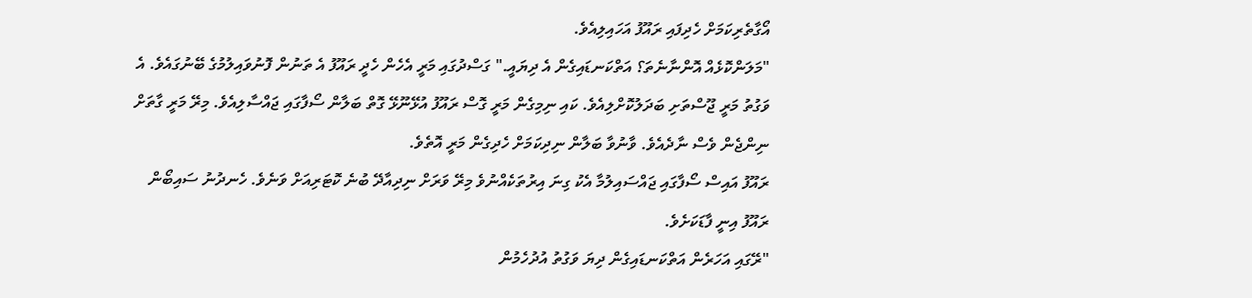އޯގާތެރިކަމަށް ހެދިފައި ރައޫފު އަހައިލިއެވެ.
"މަލަންކޮޅެއް އޮންނާނެތަ؟ އަތްކަނޑައިގެން އެ ދިޔައީ." ގަސްދުގައި މަރީ އެހެން ހެދީ ރައޫފު އެ ތަނުން ފޮނުވައިލުމުގެ ބޭނުގައެވެ. އެ ވަގުތު މަރީ ޖޫސްތަށި ބަދަލުކޮށްލިއެވެ. ކައި ނިމިގެން މަރީ ގޮސް ރައޫފު އުޅޭނޫޅޭ ގޮތް ބަލާން ސޯފާގައި ޖައްސާލިއެވެ. މިރޭ މަރީ ގާތަށް ނިންޖެން ވެސް ނާދެއެވެ. ވާނުވާ ބަލާން ނިދިކަމަށް ހެދިގެން މަރީ އޮތެވެ.
ރައޫފު އައިސް ސޯފާގައި ޖައްސައިލުމާ އެކު ގިނަ އިރުތަކެއްނުވެ މިރޭ ވަރަށް ނިދިއާދޭ ބުނެ ކޮޓަރިއަށް ވަނެވެ. ހެނދުނު ސައިބޯން ރައޫފު އިނީ ފާޑަކަށެވެ.
"ރޭގައި އަހަރެން އަތްކަނޑައިގެން ދިޔަ ވަގުތު އުދުހެމުން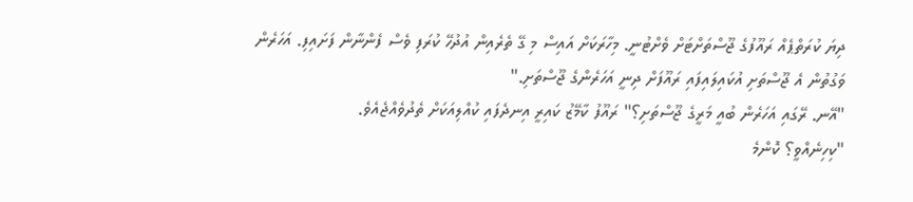ދިޔަ ކުރަތްޕެއް ރައޫފުގެ ޖޫސްތަށްޓަށް ވެށްޓުނީ. މިހާރަކަށް އައިސް މި ގޭ ތެރެއިން އުދުހޭ ކުރަފި ވެސް ފެންނާން ފަށައިފި. އަހަރެން ވަގުތުން އެ ޖޫސްތަށި އުކައިލައިފައި ރައޫފަށް ދިނީ އަހަރެންގެ ޖޫސްތަށި."
"އޭނ. ރޭގައި އަހަރެން ބުއީ މަރީގެ ޖޫސްތަށި؟" ރައޫފު ކާމޭޒު ކައިރީ އިނދެފައި ކުއްލިއަކަށް ތެދުވެއްޖެއެވެ.
"ކިހިނެއްވީ؟ ކޮންމެ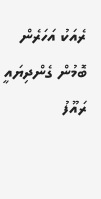ރެއަކު އަހަރެން ބޮމުން ގެންދިޔައީ ރައޫފު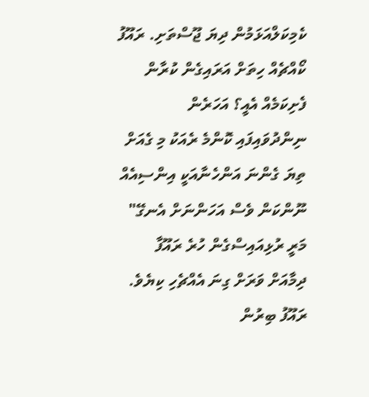ކެމިކަލްއަޅަމުން ދިޔަ ޖޫސްތަށި. ރައޫފު ކޯއްޗެއް ހިތަށް އަރައިގެން ކުރާން ފެށިކަމެއް އެއީ؟ އަހަރެން ނިންދުވައިފައި ކޮންމެ ރެއަކު މި ގެއަށް ތިޔަ ގެންނަ އަންހެނާއަކީ އިންސިއެއް ނޫންކަން ވެސް އަހަންނަށް އެނގޭ" މަރީ ރުޅިއައިސްގެން ހުރެ ރައޫފާ ދިމާއަށް ވަރަށް ގިނަ އެއްޗެހި ކިޔެވެ.
ރައޫފު ބިރުން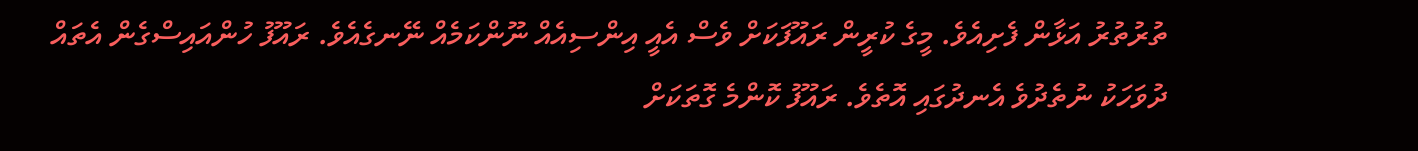ތުރުތުރު އަޅާން ފެށިއެވެ. މީގެ ކުރީން ރައޫފަކަށް ވެސް އެއީ އިންސިއެއް ނޫންކަމެއް ނޭނގެއެވެ. ރައޫފު ހުންއައިސްގެން އެތައް ދުވަހަކު ނުތެދުވެ އެނދުގައި އޮތެވެ. ރައޫފު ކޮންމެ ގޮތަކަށް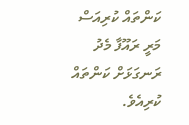ކަންތައް ކުރިއަސް މަރީ ރައޫފާ މެދު ރަނގަޅަށް ކަންތައް ކުރިއެވެ.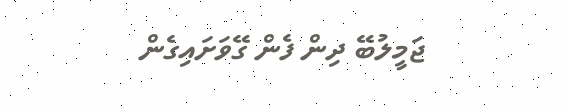ޖަމީލުބޭ ދިން ފެން ގޭވަށައިގެން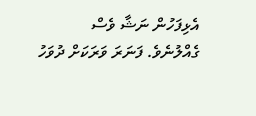އެޅިފަހުން ނަޝާ ވެސް ގެއްލުނެވެ. ފަނަރަ ވަރަކަށް ދުވަހު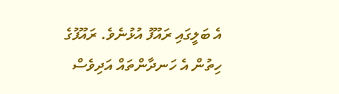އެ ބަލީގައި ރައޫފު އުޅުނެވެ. ރައޫފުގެ ހިތުން އެ ހަނދާންތައް އަދިވެސް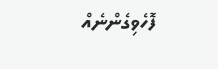ފޮހެވިގެންނެއް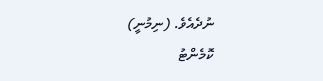ނުދެއެވެ. (ނިމުނީ)
ކޮމެންޓު